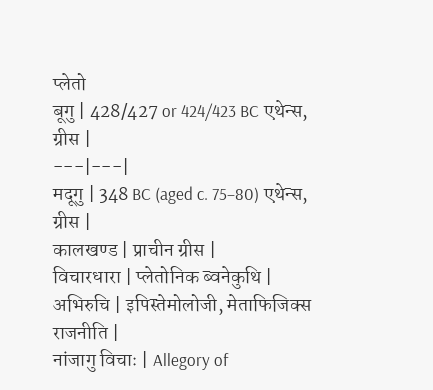प्लेतो
बूगु | 428/427 or 424/423 BC एथेन्स, ग्रीस |
---|---|
मदूगु | 348 BC (aged c. 75–80) एथेन्स, ग्रीस |
कालखण्ड | प्राचीन ग्रीस |
विचारधारा | प्लेतोनिक ब्वनेकुथि |
अभिरुचि | इपिस्तेमोलोजी, मेताफिजिक्स राजनीति |
नांजागु विचाः | Allegory of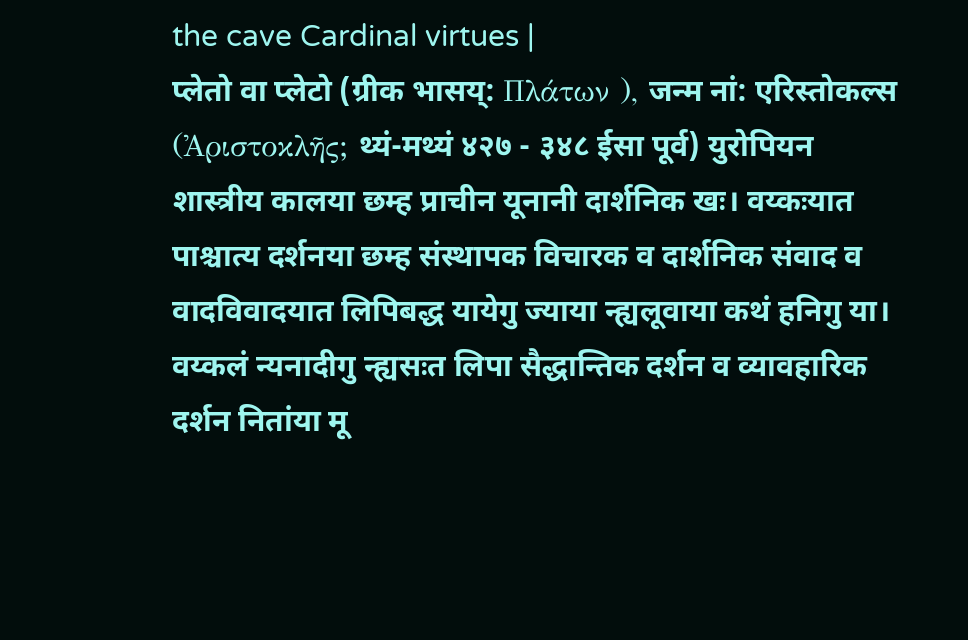the cave Cardinal virtues |
प्लेतो वा प्लेटो (ग्रीक भासय्: Πλάτων ), जन्म नां: एरिस्तोकल्स (Ἀριστοκλῆς; थ्यं-मथ्यं ४२७ - ३४८ ईसा पूर्व) युरोपियन शास्त्रीय कालया छम्ह प्राचीन यूनानी दार्शनिक खः। वय्कःयात पाश्चात्य दर्शनया छम्ह संस्थापक विचारक व दार्शनिक संवाद व वादविवादयात लिपिबद्ध यायेगु ज्याया न्ह्यलूवाया कथं हनिगु या। वय्कलं न्यनादीगु न्ह्यसःत लिपा सैद्धान्तिक दर्शन व व्यावहारिक दर्शन नितांया मू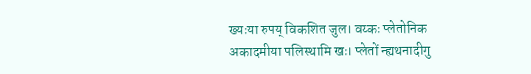ख्यःया रुपय् विकशित जुल। वय्कः प्लेतोनिक अकादमीया पलिस्थामि खः। प्लेतों न्ह्यथनादीगु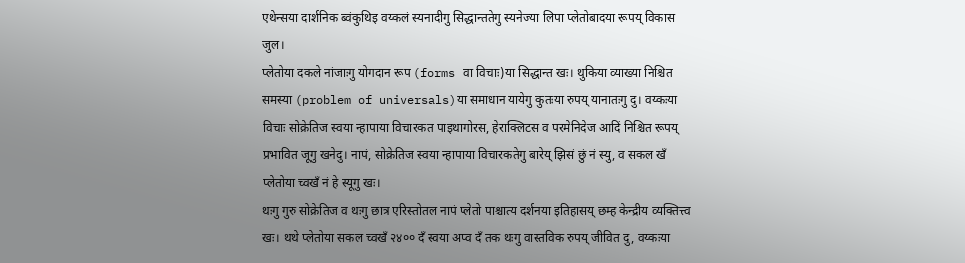एथेन्सया दार्शनिक ब्वंकुथिइ वय्कलं स्यनादीगु सिद्धान्ततेगु स्यनेज्या लिपा प्लेतोबादया रूपय् विकास जुल।
प्लेतोया दकले नांजाःगु योगदान रूप (forms वा विचाः)या सिद्धान्त खः। थुकिया व्याख्या निश्चित समस्या (problem of universals)या समाधान यायेगु कुतःया रुपय् यानातःगु दु। वय्कःया विचाः सोक्रेतिज स्वया न्हापाया विचारकत पाइथागोरस, हेराक्लिटस व परमेनिदेज आदिं निश्चित रूपय् प्रभावित जूगु खनेदु। नापं, सोक्रेतिज स्वया न्हापाया विचारकतेगु बारेय् झिसं छुं नं स्यु, व सकल खँ प्लेतोया च्वखँ नं हे स्यूगु खः।
थःगु गुरु सोक्रेतिज व थःगु छात्र एरिस्तोतल नापं प्लेतो पाश्चात्य दर्शनया इतिहासय् छम्ह केन्द्रीय व्यक्तित्त्व खः। थथे प्लेतोया सकल च्वखँ २४०० दँ स्वया अप्व दँ तक थःगु वास्तविक रुपय् जीवित दु, वय्कःया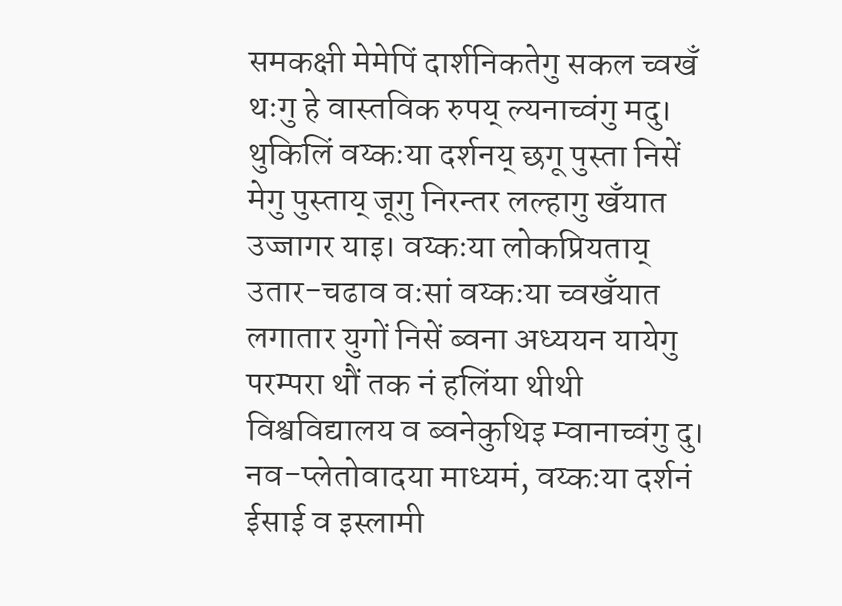समकक्षी मेमेपिं दार्शनिकतेगु सकल च्वखँ थःगु हे वास्तविक रुपय् ल्यनाच्वंगु मदु। थुकिलिं वय्कःया दर्शनय् छगू पुस्ता निसें मेगु पुस्ताय् जूगु निरन्तर लल्हागु खँयात उज्जागर याइ। वय्कःया लोकप्रियताय् उतार-चढाव वःसां वय्कःया च्वखँयात लगातार युगों निसें ब्वना अध्ययन यायेगु परम्परा थौं तक नं हलिंया थीथी विश्वविद्यालय व ब्वनेकुथिइ म्वानाच्वंगु दु। नव-प्लेतोवादया माध्यमं, वय्कःया दर्शनं ईसाई व इस्लामी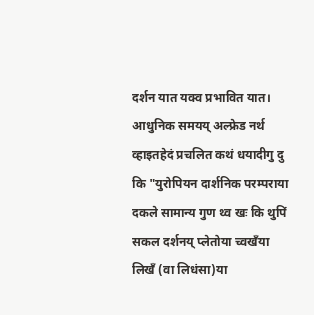दर्शन यात यक्व प्रभावित यात। आधुनिक समयय् अल्फ्रेड नर्थ व्हाइतहेदं प्रचलित कथं धयादीगु दु कि "युरोपियन दार्शनिक परम्पराया दकले सामान्य गुण थ्व खः कि थुपिं सकल दर्शनय् प्लेतोया च्वखँया लिखँ (वा लिधंसा)या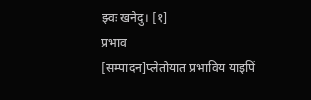झ्वः खनेदु। [१]
प्रभाव
[सम्पादन]प्लेतोयात प्रभाविय याइपिं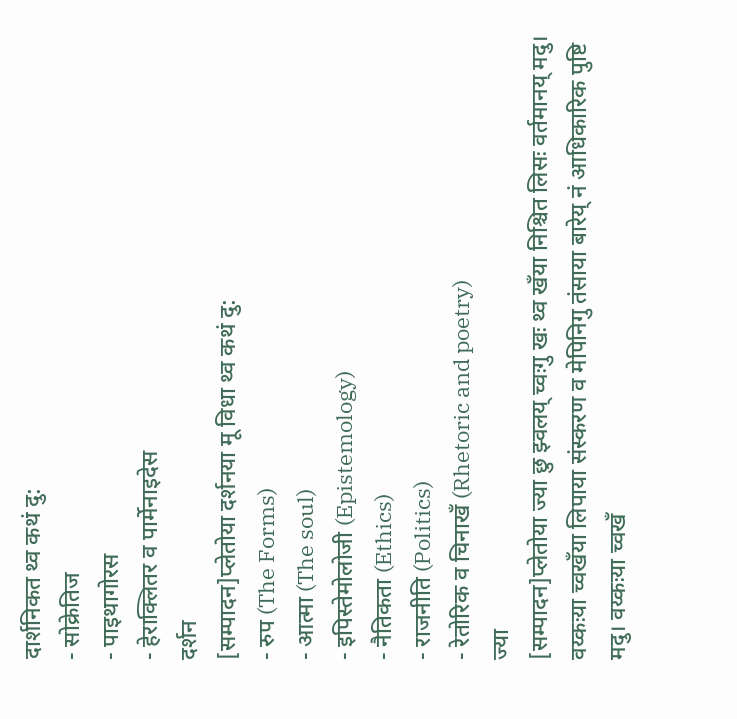दार्शनिकत थ्व कथं दु:
- सोक्रेतिज
- पाइथागोरस
- हेराक्लितर व पार्मेनाइदेस
दर्शन
[सम्पादन]प्लेतोया दर्शनया मू विधा थ्व कथं दु:
- रुप (The Forms)
- आत्मा (The soul)
- इपिस्तेमोलोजी (Epistemology)
- नैतिकता (Ethics)
- राजनीति (Politics)
- रेतोरिक व चिनाखँ (Rhetoric and poetry)
ज्या
[सम्पादन]प्लेतोया ज्या छु झ्वलय् च्वःगु खः थ्व खँया निश्चित लिसः वर्तमानय् मदु। वय्कःया च्वखँया लिपाया संस्करण व मेपिनिगु तंसाया बारेय् नं आधिकारिक पुष्टि मदु। वय्कःया च्वखँ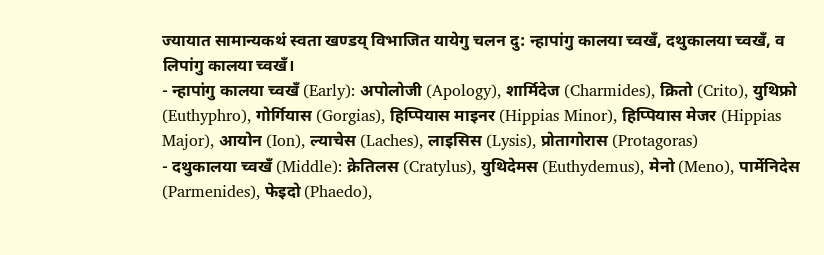ज्यायात सामान्यकथं स्वता खण्डय् विभाजित यायेगु चलन दु: न्हापांगु कालया च्वखँ, दथुकालया च्वखँ, व लिपांगु कालया च्वखँ।
- न्हापांगु कालया च्वखँ (Early): अपोलोजी (Apology), शार्मिदेज (Charmides), क्रितो (Crito), युथिफ्रो (Euthyphro), गोर्गियास (Gorgias), हिप्पियास माइनर (Hippias Minor), हिप्पियास मेजर (Hippias Major), आयोन (Ion), ल्याचेस (Laches), लाइसिस (Lysis), प्रोतागोरास (Protagoras)
- दथुकालया च्वखँ (Middle): क्रेतिलस (Cratylus), युथिदेमस (Euthydemus), मेनो (Meno), पार्मेनिदेस (Parmenides), फेइदो (Phaedo),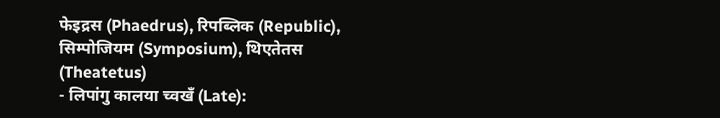फेइद्रस (Phaedrus), रिपब्लिक (Republic), सिम्पोजियम (Symposium), थिएतेतस (Theatetus)
- लिपांगु कालया च्वखँ (Late):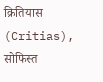क्रितियास (Critias), सोफिस्त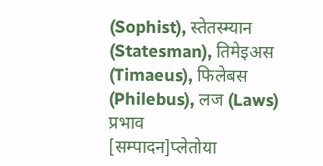(Sophist), स्तेतस्म्यान (Statesman), तिमेइअस (Timaeus), फिलेबस (Philebus), लज (Laws)
प्रभाव
[सम्पादन]प्लेतोया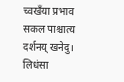च्वखँया प्रभाव सकल पाश्चात्य दर्शनय् खनेदु।
लिधंसा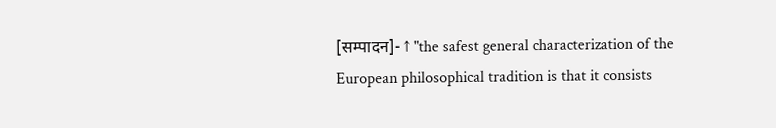[सम्पादन]- ↑ "the safest general characterization of the European philosophical tradition is that it consists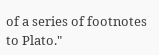of a series of footnotes to Plato."